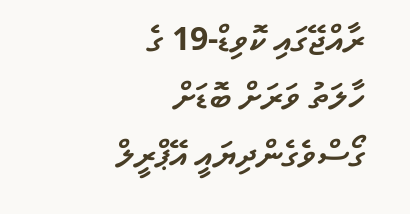ރާއްޖޭގައި ކޮވިޑް-19 ގެ ހާލަތު ވަރަށް ބޮޑަށް ގޯސްވެގެންދިޔައީ އޭޕްރީލް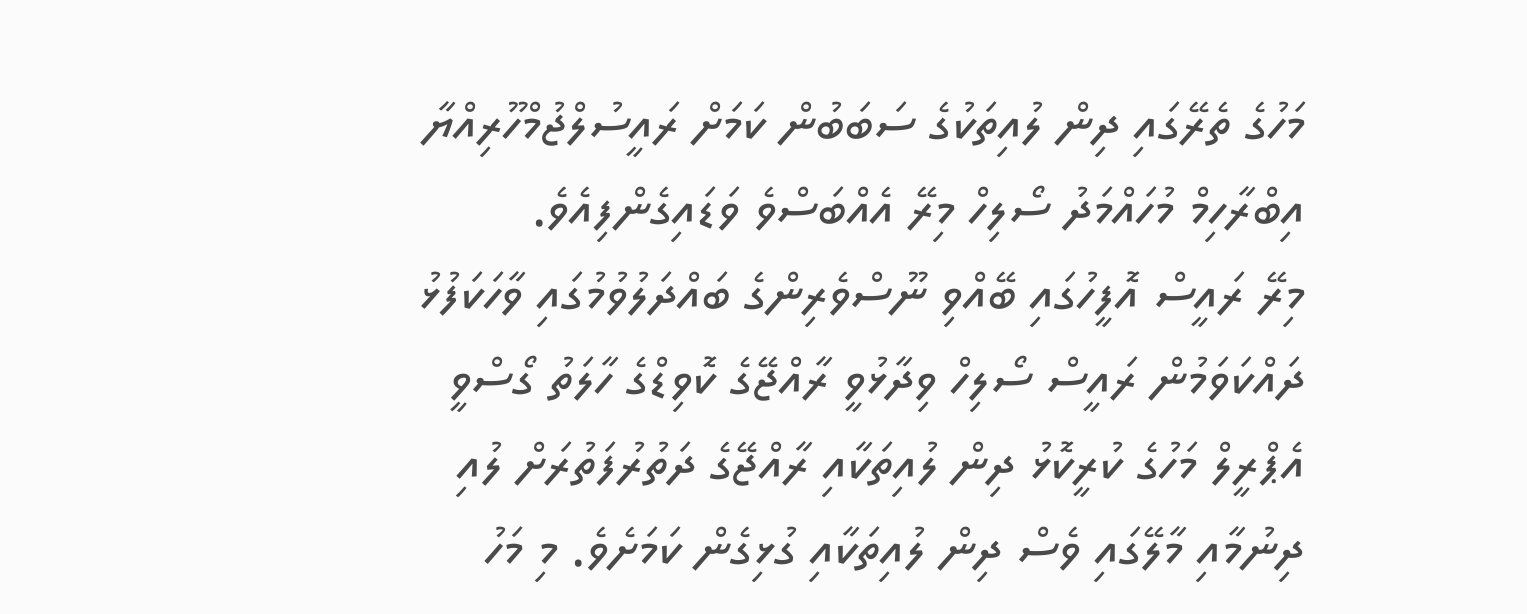މަހުގެ ތެރޭގައި ދިން ލުއިތަކުގެ ސަބަބުން ކަމަށް ރައީސުލްޖުމްހޫރިއްޔާ އިބްރާހިމް މުހައްމަދު ސޯލިހް މިރޭ އެއްބަސްވެ ވަޑައިގެންފިއެވެ.
މިރޭ ރައީސް އޮފީހުގައި ބޭއްވި ނޫސްވެރިންގެ ބައްދަލުވުމުގައި ވާހަކަފުޅު ދައްކަވަމުން ރައީސް ސޯލިހް ވިދާޅުވީ ރާއްޖޭގެ ކޮވިޑްގެ ހާލަތު ގޯސްވީ އެޕްރީލް މަހުގެ ކުރީކޮޅު ދިން ލުއިތަކާއި ރާއްޖޭގެ ދަތުރުފަތުރަށް ލުއި ދިނުމާއި މާލޭގައި ވެސް ދިން ލުއިތަކާއި ގުޅިގެން ކަމަށެވެ. މި މަހު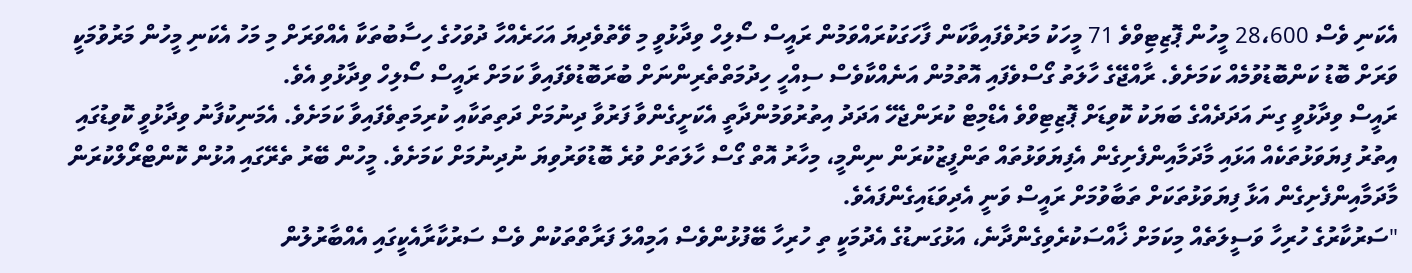އެކަނި ވެސް 28،600 މީހުން ޕޮޒިޓިވްވެ 71 މީހަކު މަރުވެފައިވާކަން ފާހަގަކުރައްވަމުން ރައީސް ސޯލިހް ވިދާޅުވީ މި ވޭތުވެދިޔަ އަހަރެއްހާ ދުވަހުގެ ހިސާބުތަކާ އެއްވަރަށް މި މަހު އެކަނި މީހުން މަރުވުމަކީ ވަރަށް ބޮޑު ކަންބޮޑުވުމެއް ކަމަށެވެ. ރާއްޖޭގެ ހާލަތު ގޯސްވެފައި އޮތުމުން އަނެއްކާވެސް ސިއްހީ ހިދުމަތްތެރިންނަށް ބުރަބޮޑުވެފައިވާ ކަމަށް ރައީސް ސޯލިހް ވިދާޅުވި އެވެ.
ރައީސް ވިދާޅުވީ ގިނަ އަދަދެއްގެ ބަޔަކު ކޮވިޑަށް ޕޮޒިޓިވްވެ އެޑްމިޓް ކުރަންޖެހޭ އަދަދު އިތުރުވަމުންދާތީ އެކަށީގެންވާ ފަރުވާ ދިނުމަށް ދަތިތަކާއި ކުރިމަތިވެފައިވާ ކަމަށެވެ. އެމަނިކުފާނު ވިދާޅުވީ ކޮވިޑުގައި އިތުރު ފިޔަވަޅުތަކެއް އަޅައި މާދަމާއިންފެށިގެން އެފިޔަވަޅުތައް ތަންފީޒުކުރަން ނިންމީ، މިހާރު އޮތް ގޯސް ހާލަތަށް ވުރެ ބޮޑުވަރުވިޔަ ނުދިނުމަށް ކަމަށެވެ. މީހުން ބޭރު ތެރޭގައި އުޅުން ކޮންޓްރޯލްކުރަން މާދަމާއިންފެށިގެން އަޅާ ފިޔަވަޅުތަކަށް ތަބާވުމަށް ރައީސް ވަނީ އެދިވަޑައިގެންފައެވެ.
"ސަރުކާރުގެ ހުރިހާ ވަސީލަތެއް މިކަމަށް ޚާއްސަކުރެވިގެންދާނެ، އަޅުގަނޑުގެ އެދުމަކީ ތި ހުރިހާ ބޭފުޅުންވެސް އަމިއްލަ ފަރާތްތަކުން ވެސް ސަރުކާރާއެކީގައި އެއްބާރުލުން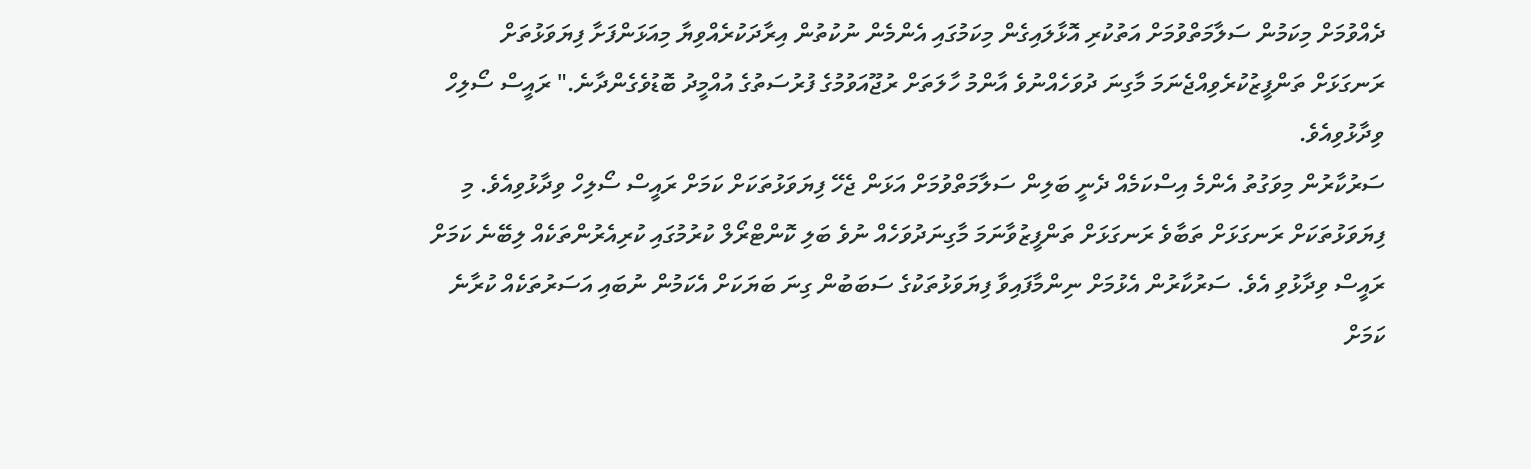ދެއްވުމަށް މިކަމުން ސަލާމަތްވުމަށް އަތުކުރި އޮޅާލައިގެން މިކަމުގައި އެންމެން ނުކުތުން އިރާދަކުރެއްވިޔާ މިއަޅަންފަށާ ފިޔަވަޅުތަށް ރަނގަޅަށް ތަންފީޒުކުރެވިއްޖެނަމަ މާގިނަ ދުވަހެއްނުވެ އާންމު ހާލަތަށް ރުޖޫއަވުމުގެ ފުރުސަތުގެ އުއްމީދު ބޮޑުވެގެންދާނެ." ރައީސް ސޯލިހް ވިދާޅުވިއެވެ.
ސަރުކާރުން މިވަގުތު އެންމެ އިސްކަމެއް ދެނީ ބަލިން ސަލާމަތްވުމަށް އަޅަން ޖެހޭ ފިޔަވަޅުތަކަށް ކަމަށް ރައީސް ސޯލިހް ވިދާޅުވިއެވެ. މި ފިޔަވަޅުތަކަށް ރަނގަޅަށް ތަބާވެ ރަނގަޅަށް ތަންފީޒުވާނަމަ މާގިނަދުވަހެއް ނުވެ ބަލި ކޮންޓްރޯލް ކުރުމުގައި ކުރިއެރުންތަކެއް ލިބޭނެ ކަމަށް ރައީސް ވިދާޅުވި އެވެ. ސަރުކާރުން އެޅުމަށް ނިންމާފައިވާ ފިޔަވަޅުތަކުގެ ސަބަބުން ގިނަ ބަޔަކަށް އެކަމުން ނުބައި އަސަރުތަކެއް ކުރާނެ ކަމަށް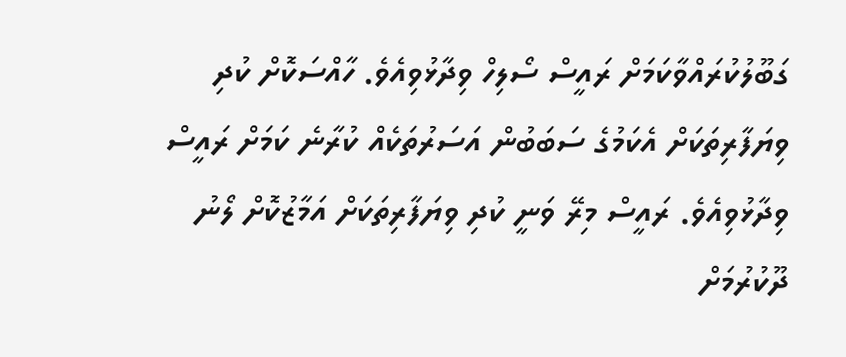ގަބޫލުކުރައްވާކަމަށް ރައީސް ސޯލިހް ވިދާޅުވިއެވެ. ހާއްސަކޮށް ކުދި ވިޔަފާރިތަކަށް އެކަމުގެ ސަބަބުން އަސަރުތަކެއް ކުރާނެ ކަމަށް ރައީސް ވިދާޅުވިއެވެ. ރައީސް މިރޭ ވަނީ ކުދި ވިޔަފާރިތަކަށް އަމާޒުކޮށް ލޯނު ދޫކުރުމަށް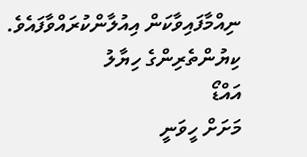ނިއްމާފައިވާކަން އިއުލާންކުރައްވާފައެވެ.
ކިޔުންތެރިންގެ ހިޔާލު
އައްޑޯ
މަށަށް ހީވަނީ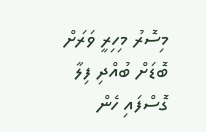މިސޮރު މިހިރީ ވަރަށް ބޮޑަށް ބުއްދި ފިލާ ގޮސްފައި ހެން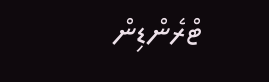ޓްރެންޑިން